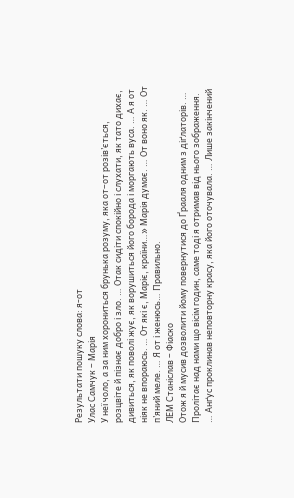Результати пошуку слова: я-от
Улас Самчук – Марія
У неї чоло, а за ним хорониться брунька розуму, яка от–от розів’ється, розцвіте й пізнає добро і зло. … Отак сидіти спокійно і слухати, як тато дихає, дивиться, як поволі жує, як ворушиться його борода і моргають вуса. … А я от ніяк не впораюсь. … От які є, Маріє, країни…» Марія думає. … От воно як. … От п’яний меле. … Я от і женюсь… Правильно.
ЛЕМ Станіслав – Фіаско
Отож я й мусив дозволити йому повернутися до Ґрааля одним з діґлаторів. … Пролітає над нами що вісім годин, саме тоді я отримав від нього зображення. … Анґус проклинав неповторну красу, яка його оточувала. … Лише закінчений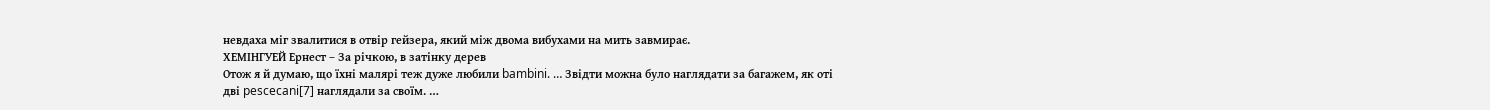невдаха міг звалитися в отвір гейзера, який між двома вибухами на мить завмирає.
ХЕМІНГУЕЙ Ернест – За річкою, в затінку дерев
Отож я й думаю, що їхні малярі теж дуже любили bambini. … Звідти можна було наглядати за багажем, як оті дві pescecani[7] наглядали за своїм. …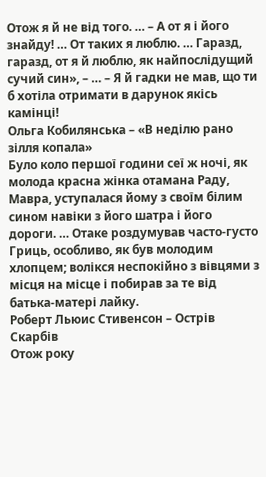Отож я й не від того. … – А от я і його знайду! … От таких я люблю. … Гаразд, гаразд, от я й люблю, як найпослідущий сучий син», – … – Я й гадки не мав, що ти б хотіла отримати в дарунок якісь камінці!
Ольга Кобилянська – «В неділю рано зілля копала»
Було коло першої години сеї ж ночі, як молода красна жінка отамана Раду, Мавра, уступалася йому з своїм білим сином навіки з його шатра і його дороги. … Отаке роздумував часто-густо Гриць, особливо, як був молодим хлопцем; волікся неспокійно з вівцями з місця на місце і побирав за те від батька-матері лайку.
Роберт Льюис Стивенсон – Острів Скарбів
Отож року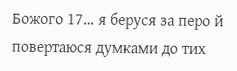Божого 17… я беруся за перо й повертаюся думками до тих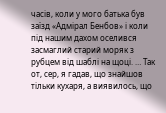часів, коли у мого батька був заїзд «Адмірал Бенбов» і коли під нашим дахом оселився засмаглий старий моряк з рубцем від шаблі на щоці. … Так от, сер, я гадав, що знайшов тільки кухаря, а виявилось, що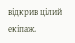відкрив цілий екіпаж.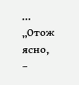… „Отож ясно, –